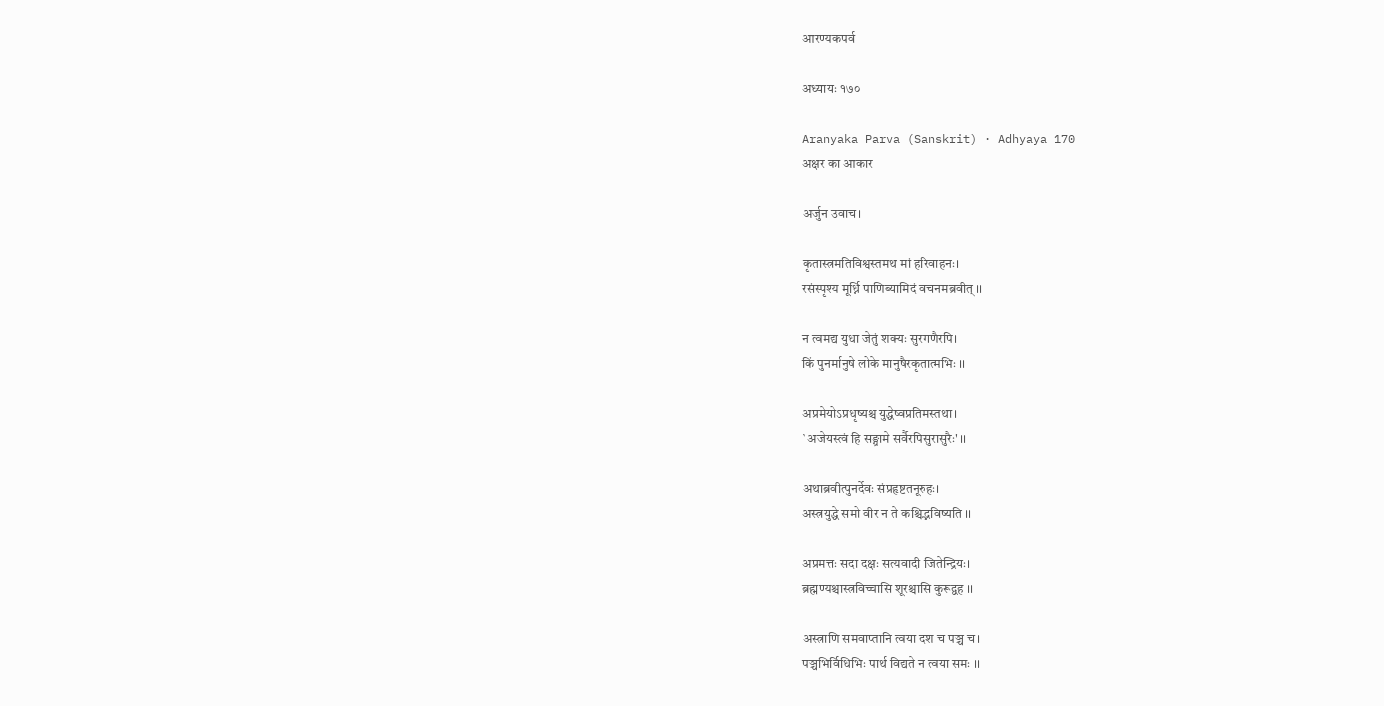आरण्यकपर्व

अध्यायः १७०

Aranyaka Parva (Sanskrit) · Adhyaya 170
अक्षर का आकार

अर्जुन उवाच।

कृतास्त्रमतिविश्वस्तमथ मां हरिवाहनः।
रसंस्पृश्य मूर्ध्नि पाणिब्यामिदं वचनमब्रवीत् ।।

न त्वमद्य युधा जेतुं शक्यः सुरगणैरपि।
किं पुनर्मानुषे लोके मानुषैरकृतात्मभिः ।।

अप्रमेयोऽप्रधृष्यश्च युद्धेष्वप्रतिमस्तथा।
`अजेयस्त्वं हि सङ्ग्रामे सर्वैरपिसुरासुरैः' ।।

अथाब्रवीत्पुनर्देवः संप्रहृष्टतनूरुहः।
अस्त्रयुद्धे समो वीर न ते कश्चिद्भविष्यति ।।

अप्रमत्तः सदा दक्षः सत्यवादी जितेन्द्रियः।
ब्रह्मण्यश्चास्त्रविच्चासि शूरश्चासि कुरूद्वह ।।

अस्त्राणि समवाप्तानि त्वया दश च पञ्च च।
पञ्चभिर्विधिभिः पार्थ विद्यते न त्वया समः ।।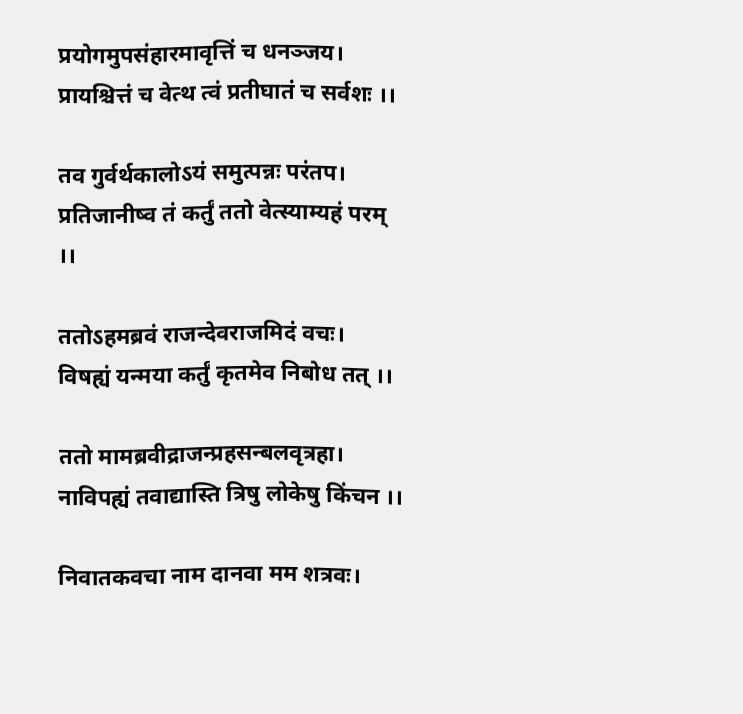प्रयोगमुपसंहारमावृत्तिं च धनञ्जय।
प्रायश्चित्तं च वेत्थ त्वं प्रतीघातं च सर्वशः ।।

तव गुर्वर्थकालोऽयं समुत्पन्नः परंतप।
प्रतिजानीष्व तं कर्तुं ततो वेत्स्याम्यहं परम् ।।

ततोऽहमब्रवं राजन्देवराजमिदं वचः।
विषह्यं यन्मया कर्तुं कृतमेव निबोध तत् ।।

ततो मामब्रवीद्राजन्प्रहसन्बलवृत्रहा।
नाविपह्यं तवाद्यास्ति त्रिषु लोकेषु किंचन ।।

निवातकवचा नाम दानवा मम शत्रवः।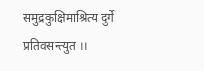समुद्रकुक्षिमाश्रित्य दुर्गे प्रतिवसन्त्युत ।।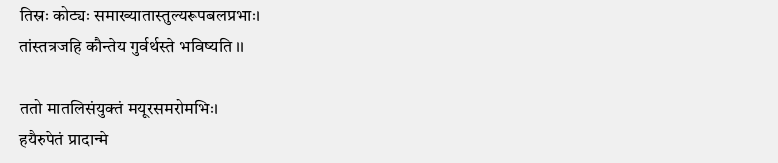तिस्रः कोट्यः समाख्यातास्तुल्यरूपबलप्रभाः।
तांस्तत्रजहि कौन्तेय गुर्वर्थस्ते भविष्यति ।।

ततो मातलिसंयुक्तं मयूरसमरोमभिः।
हयैरुपेतं प्रादान्मे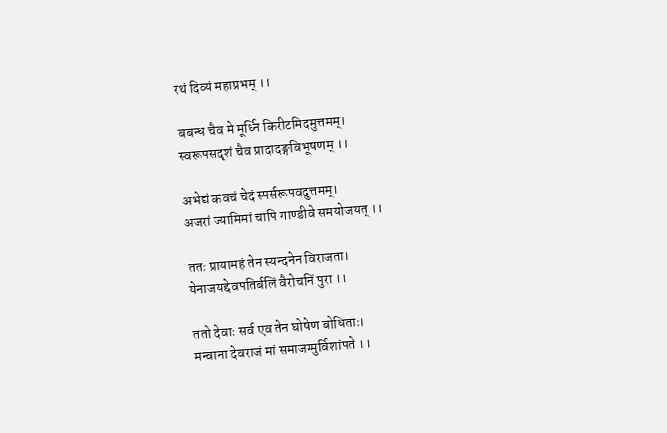रथं दिव्यं महाप्रभम् ।।

बबन्ध चैव मे मूर्ध्नि किरीटमिदमुत्तमम्।
स्वरूपसदृशं चैव प्रादादङ्गविभूषणम् ।।

अभेद्यं कवचं चेदं स्पर्सरूपवदुत्तमम्।
अजरां ज्यामिमां चापि गाण्डीवे समयोजयत् ।।

ततः प्रायामहं तेन स्यन्दनेन विराजता।
येनाजयद्देवपतिर्बलिं वैरोचनिं पुरा ।।

ततो देवाः सर्व एव तेन घोषेण बोधिताः।
मन्वाना देवराजं मां समाजग्मुर्विशांपते ।।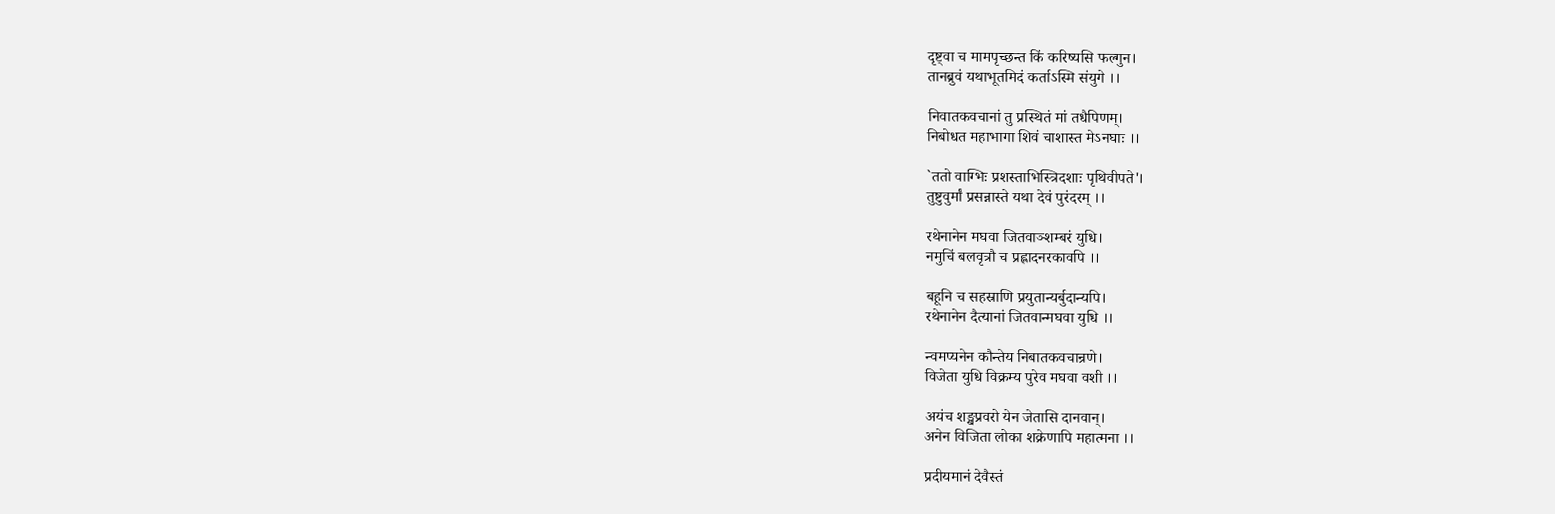दृष्ट्वा च मामपृच्छन्त किं करिष्यसि फल्गुन।
तानब्रुवं यथाभूतमिदं कर्ताऽस्मि संयुगे ।।

निवातकवचानां तु प्रस्थितं मां तधैपिणम्।
निबोधत महाभागा शिवं चाशास्त मेऽनघाः ।।

`ततो वाग्भिः प्रशस्ताभिस्त्रिदशाः पृथिवीपते'।
तुष्टुवुर्मां प्रसन्नास्ते यथा देवं पुरंदरम् ।।

रथेनानेन मघवा जितवाञ्शम्बरं युधि।
नमुचिं बलवृत्रौ च प्रह्लादनरकावपि ।।

बहूनि च सहस्राणि प्रयुतान्यर्बुदान्यपि।
रथेनानेन दैत्यानां जितवान्मघवा युधि ।।

न्वमप्यनेन कौन्तेय निबातकवचान्रणे।
विजेता युधि विक्रम्य पुरेव मघवा वशी ।।

अयंच शङ्खप्रवरो येन जेतासि दानवान्।
अनेन विजिता लोका शक्रेणापि महात्मना ।।

प्रदीयमानं देवैस्तं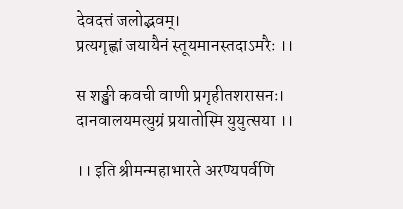देवदत्तं जलोद्भवम्।
प्रत्यगृह्णां जयायैनं स्तूयमानस्तदाऽमरैः ।।

स शङ्खी कवची वाणी प्रगृहीतशरासनः।
दानवालयमत्युग्रं प्रयातोस्मि युयुत्सया ।।

।। इति श्रीमन्महाभारते अरण्यपर्वणि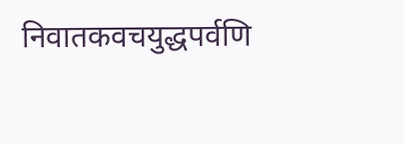निवातकवचयुद्धपर्वणि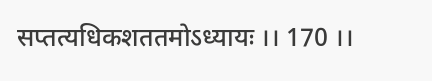सप्तत्यधिकशततमोऽध्यायः ।। 170 ।।